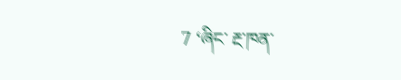7 ‘ཞིང་ རྔ་ཁན་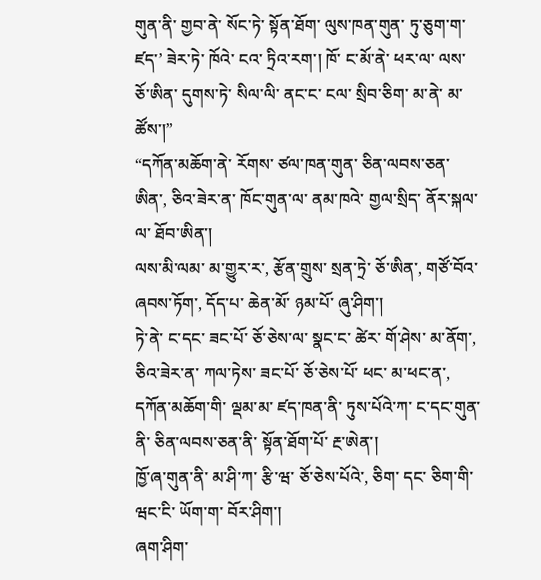གུན་ནི་ གྱབ་ནེ་ སོང་ཏེ་ སྟོན་ཐོག་ ལུས་ཁན་གུན་ ཏུ་ཅུག་ག་ཛད་’ ཟེར་ཏེ་ ཁོའེ་ ངའ་ ཏྲིའ་རག་། ཁོ་ ང་མོ་ནེ་ ཕར་ལ་ ལས་ ཅོ་ཨིན་ དུགས་ཏེ་ སིལ་ལི་ ནང་ང་ ངལ་ སྲིབ་ཅིག་ མ་ནེ་ མ་ ཚོས་།”
“དཀོན་མཆོག་ནེ་ རོགས་ ཙལ་ཁན་གུན་ ཅིན་ལབས་ཅན་ ཨིན་, ཅིའ་ཟེར་ན་ ཁོང་གུན་ལ་ ནམ་ཁའེ་ གྱལ་སྲིད་ ནོར་སྐལ་ལ་ ཐོབ་ཨིན་།
ལས་མི་ལམ་ མ་གྱུར་ར་, རྩོན་གྲུས་ སྲན་ཏྲེ་ ཅོ་ཨིན་, གཙོ་བོའ་ ཞབས་ཏོག་, དོད་པ་ ཆེན་མོ་ ཉམ་པོ་ ཞུ་ཤིག་།
ཏེ་ནེ་ ང་དང་ ཟང་པོ་ ཅོ་ཅེས་ལ་ སྣང་ང་ ཚེར་ གོ་ཤེས་ མ་ནོག་, ཅིའ་ཟེར་ན་ ཀལ་ཏེས་ ཟང་པོ་ ཅོ་ཅེས་པོ་ ཕང་ མ་ཕང་ན་, དཀོན་མཆོག་གི་ ལྡམ་མ་ ཛད་ཁན་ནི་ ཏུས་པོའེ་ཀ་ ང་དང་གུན་ནི་ ཅིན་ལབས་ཅན་ནི་ སྟོན་ཐོག་པོ་ རྔ་ཨེན་།
ཁྱོ་ཞ་གུན་ནི་ མ་ཤི་ཀ་ རྩི་ཝ་ ཅོ་ཅེས་པོའེ་, ཅིག་ དང་ ཅིག་གི་ ཝང་ངི་ ཡོག་ག་ བོར་ཤིག་།
ཞག་ཤིག་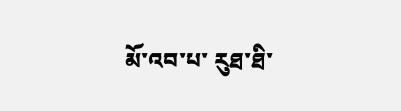མོ་འབ་པ་ རུཐ་ཐི་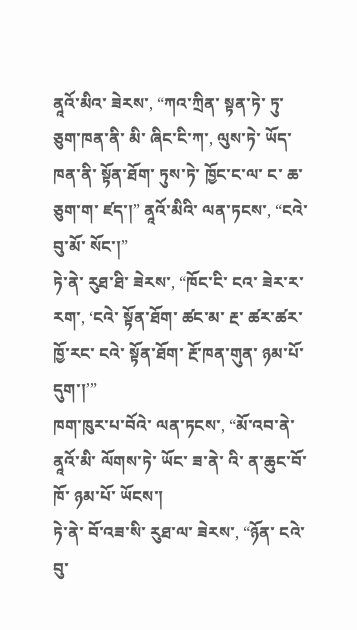ནཱའོ་མིའ་ ཟེརས་, “ཀའ་ཀྲིན་ སྟན་ཏེ་ ཏུ་ཅུག་ཁན་ནི་ མི་ ཞིང་ངི་ཀ་, ལུས་ཏེ་ ཡོད་ཁན་ནི་ སྟོན་ཐོག་ ཏུས་ཏེ་ ཁྱོང་ང་ལ་ ང་ ཆ་ཅུག་ག་ ཛད་།” ནཱའོ་མིའི་ ལན་ཏངས་, “ངའེ་ བུ་མོ་ སོང་།”
ཏེ་ནེ་ རུཐ་ཐི་ ཟེརས་, “ཁོང་ངི་ ངའ་ ཟེར་ར་རག་, ‘ངའེ་ སྟོན་ཐོག་ ཚང་མ་ རྔ་ ཚར་ཚར་ ཁྱོ་རང་ ངའེ་ སྟོན་ཐོག་ རྔོ་ཁན་གུན་ ཉམ་པོ་ དུག་།’”
ཁག་ཁུར་པ་བོའེ་ ལན་ཏངས་, “མོ་འབ་ནེ་ ནཱའོ་མི་ ལོགས་ཏེ་ ཡོང་ ཟ་ནེ་ འི་ ན་ཆུང་བོ་ ཁོ་ ཉམ་པོ་ ཡོངས་།
ཏེ་ནེ་ བོ་འཟ་སི་ རུཐ་ལ་ ཟེརས་, “ཉོན་ ངའེ་ བུ་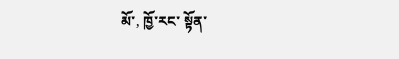མོ་, ཁྱོ་རང་ སྟོན་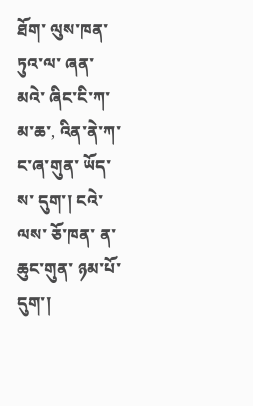ཐོག་ ལུས་ཁན་ ཏུའ་ལ་ ཞན་མའེ་ ཞིང་ངི་ཀ་ མ་ཆ་, འིན་ནེ་ཀ་ ང་ཞ་གུན་ ཡོད་ས་ དུག་། ངའེ་ ལས་ ཅོ་ཁན་ ན་ཆུང་གུན་ ཉམ་པོ་ དུག་།